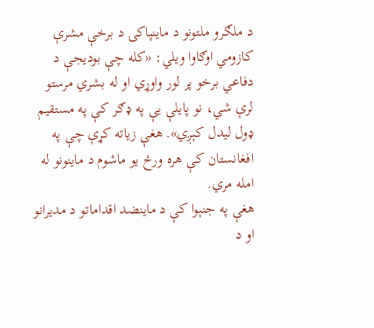د ملګرو ملتونو د ماینپاکۍ د برخې مشرې کازومي اوګاوا ویلي: «کله چې بودیجې د دفاعي برخو پر لور واوړي او له بشري مرستو لرې شي، نو پایلې یې په ډګر کې په مستقیم ډول لیدل کېږي». هغې زیاته کړې چې په افغانستان کې هره ورځ یو ماشوم د ماینونو له امله مري.
هغې په جنېوا کې د ماینضد اقداماتو د مدیرانو او د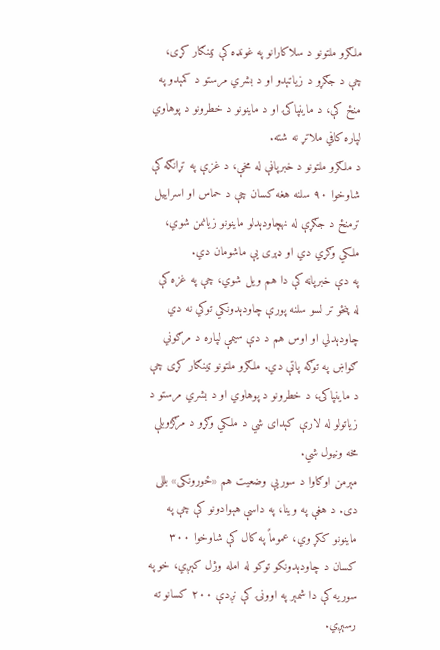ملګرو ملتونو د سلاکارانو په غونډه کې ټینګار کړی، چې د جګړو د زیاتېدو او د بشري مرستو د کمېدو په منځ کې، د ماینپاکۍ او د ماینونو د خطرونو د پوهاوي لپاره کافي ملاتړ نه شته.
د ملګرو ملتونو د خبرپاڼې له مخې، د غزې په تړانګه کې شاوخوا ۹۰ سلنه هغه کسان چې د حماس او اسراییل ترمنځ د جګړې له نهچاودېدلو ماینونو زیانمن شوي، ملکي وګړي دي او ډېری یې ماشومان دي.
په دې خبرپاڼه کې دا هم ویل شوي، چې په غزه کې له پنځو تر لسو سلنه پورې چاودېدونکي توکي نه دي چاودېدلي او اوس هم د دې سیمې لپاره د مرګوني ګواښ په توګه پاتې دي. ملګرو ملتونو ټینګار کړی چې د ماینپاکۍ، د خطرونو د پوهاوي او د بشري مرستو د زیاتولو له لارې کېدای شي د ملکي وګړو د مرګژوبلې مخه ونیول شي.
مېرمن اوګاوا د سوریې وضعیت هم «ځورونکی» بللی دی. د هغې په وینا، په داسې هېوادونو کې چې په ماینونو ککړ وي، عموماً په کال کې شاوخوا ۳۰۰ کسان د چاودېدونکو توکو له امله وژل کېږي، خو په سوریه کې دا شمېر په اوونۍ کې نږدې ۲۰۰ کسانو ته رسېږي.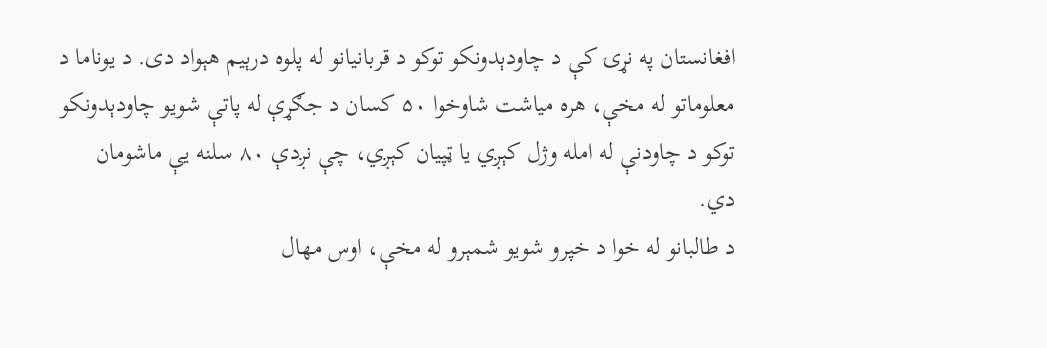افغانستان په نړۍ کې د چاودېدونکو توکو د قربانیانو له پلوه درېیم هېواد دی. د یوناما د معلوماتو له مخې، هره میاشت شاوخوا ۵۰ کسان د جګړې له پاتې شویو چاودېدونکو توکو د چاودنې له امله وژل کېږي یا ټپیان کېږي، چې نږدې ۸۰ سلنه یې ماشومان دي.
د طالبانو له خوا د خپرو شویو شمېرو له مخې، اوس مهال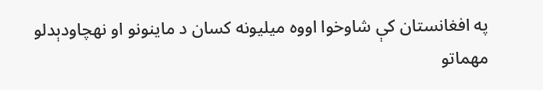په افغانستان کې شاوخوا اووه میلیونه کسان د ماینونو او نهچاودېدلو مهماتو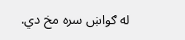له ګواښ سره مخ دي.